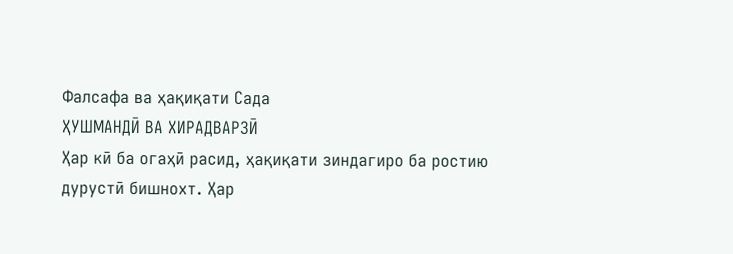Фалсафа ва ҳақиқати Сада
ҲУШМАНДӢ ВА ХИРАДВАРЗӢ
Ҳар кӣ ба огаҳӣ расид, ҳақиқати зиндагиро ба ростию дурустӣ бишнохт. Ҳар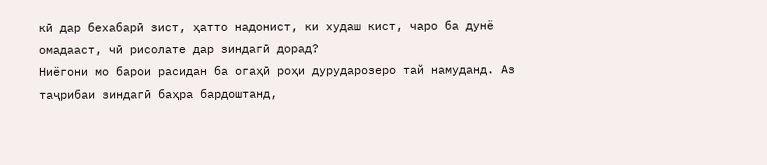кӣ дар бехабарӣ зист, ҳатто надонист, ки худаш кист, чаро ба дунё омадааст, чӣ рисолате дар зиндагӣ дорад?
Ниёгони мо барои расидан ба огаҳӣ роҳи дурударозеро тай намуданд. Аз таҷрибаи зиндагӣ баҳра бардоштанд,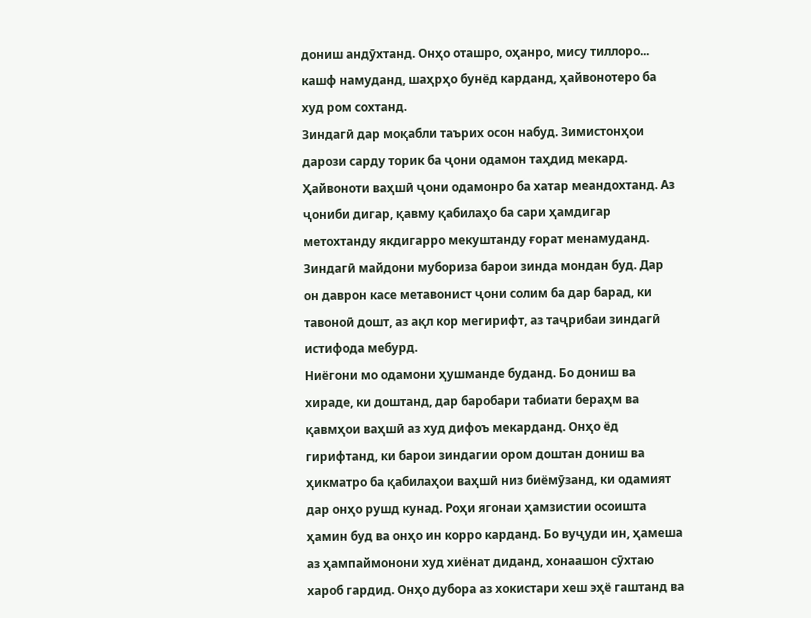дониш андӯхтанд. Онҳо оташро, оҳанро, мису тиллоро... кашф намуданд, шаҳрҳо бунёд карданд, ҳайвонотеро ба худ ром сохтанд.
Зиндагӣ дар моқабли таърих осон набуд. Зимистонҳои дарози сарду торик ба ҷони одамон таҳдид мекард. Ҳайвоноти ваҳшӣ ҷони одамонро ба хатар меандохтанд. Аз ҷониби дигар, қавму қабилаҳо ба сари ҳамдигар метохтанду якдигарро мекуштанду ғорат менамуданд. Зиндагӣ майдони мубориза барои зинда мондан буд. Дар он даврон касе метавонист ҷони солим ба дар барад, ки тавоноӣ дошт, аз ақл кор мегирифт, аз таҷрибаи зиндагӣ истифода мебурд.
Ниёгони мо одамони ҳушманде буданд. Бо дониш ва хираде, ки доштанд, дар баробари табиати бераҳм ва қавмҳои ваҳшӣ аз худ дифоъ мекарданд. Онҳо ёд гирифтанд, ки барои зиндагии ором доштан дониш ва ҳикматро ба қабилаҳои ваҳшӣ низ биёмӯзанд, ки одамият дар онҳо рушд кунад. Роҳи ягонаи ҳамзистии осоишта ҳамин буд ва онҳо ин корро карданд. Бо вуҷуди ин, ҳамеша аз ҳампаймонони худ хиёнат диданд, хонаашон сӯхтаю хароб гардид. Онҳо дубора аз хокистари хеш эҳё гаштанд ва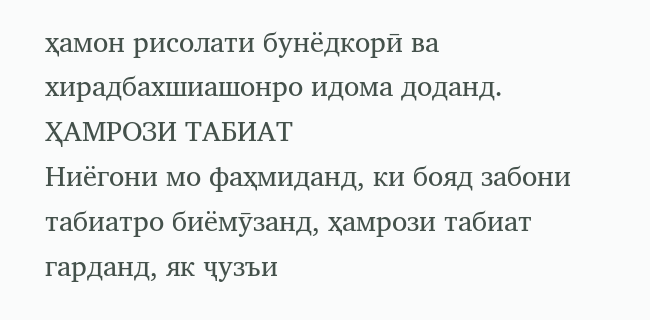ҳамон рисолати бунёдкорӣ ва хирадбахшиашонро идома доданд.
ҲАМРОЗИ ТАБИАТ
Ниёгони мо фаҳмиданд, ки бояд забони табиатро биёмӯзанд, ҳамрози табиат гарданд, як ҷузъи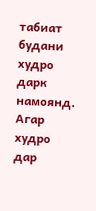табиат будани худро дарк намоянд. Агар худро дар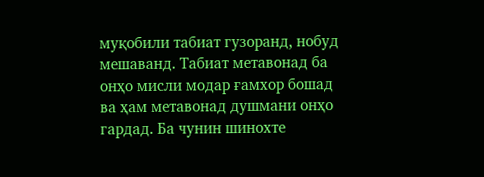муқобили табиат гузоранд, нобуд мешаванд. Табиат метавонад ба онҳо мисли модар ғамхор бошад ва ҳам метавонад душмани онҳо гардад. Ба чунин шинохте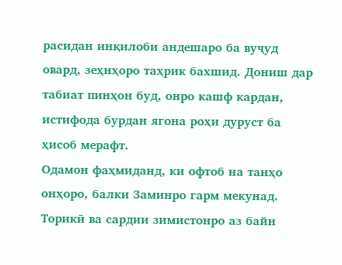расидан инқилоби андешаро ба вуҷуд овард, зеҳнҳоро таҳрик бахшид. Дониш дар табиат пинҳон буд, онро кашф кардан, истифода бурдан ягона роҳи дуруст ба ҳисоб мерафт.
Одамон фаҳмиданд, ки офтоб на танҳо онҳоро, балки Заминро гарм мекунад. Торикӣ ва сардии зимистонро аз байн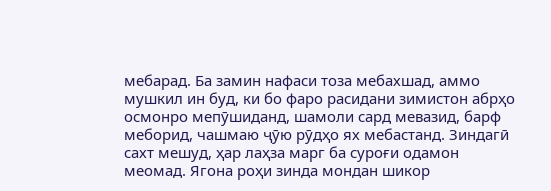мебарад. Ба замин нафаси тоза мебахшад, аммо мушкил ин буд, ки бо фаро расидани зимистон абрҳо осмонро мепӯшиданд, шамоли сард мевазид, барф меборид, чашмаю ҷӯю рӯдҳо ях мебастанд. Зиндагӣ сахт мешуд, ҳар лаҳза марг ба суроғи одамон меомад. Ягона роҳи зинда мондан шикор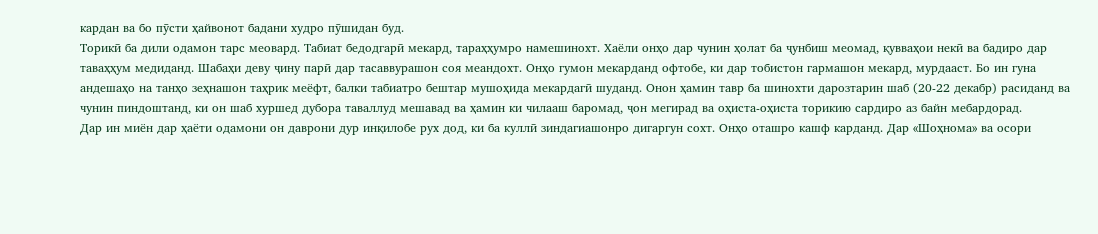кардан ва бо пӯсти ҳайвонот бадани худро пӯшидан буд.
Торикӣ ба дили одамон тарс меовард. Табиат бедодгарӣ мекард, тараҳҳумро намешинохт. Хаёли онҳо дар чунин ҳолат ба ҷунбиш меомад, қувваҳои некӣ ва бадиро дар таваҳҳум медиданд. Шабаҳи деву ҷину парӣ дар тасаввурашон соя меандохт. Онҳо гумон мекарданд офтобе, ки дар тобистон гармашон мекард, мурдааст. Бо ин гуна андешаҳо на танҳо зеҳнашон таҳрик меёфт, балки табиатро бештар мушоҳида мекардагӣ шуданд. Онон ҳамин тавр ба шинохти дарозтарин шаб (20-22 декабр) расиданд ва чунин пиндоштанд, ки он шаб хуршед дубора таваллуд мешавад ва ҳамин ки чилааш баромад, ҷон мегирад ва оҳиста-оҳиста торикию сардиро аз байн мебардорад.
Дар ин миён дар ҳаёти одамони он даврони дур инқилобе рух дод, ки ба куллӣ зиндагиашонро дигаргун сохт. Онҳо оташро кашф карданд. Дар «Шоҳнома» ва осори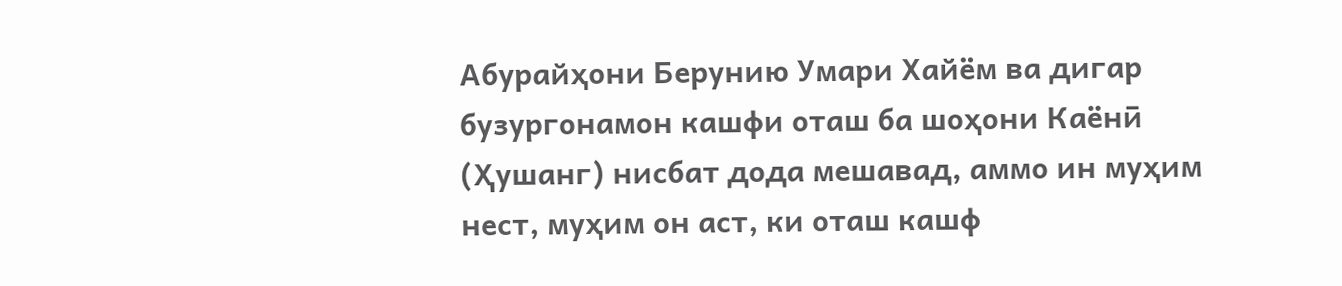Абурайҳони Берунию Умари Хайём ва дигар бузургонамон кашфи оташ ба шоҳони Каёнӣ (Ҳушанг) нисбат дода мешавад, аммо ин муҳим нест, муҳим он аст, ки оташ кашф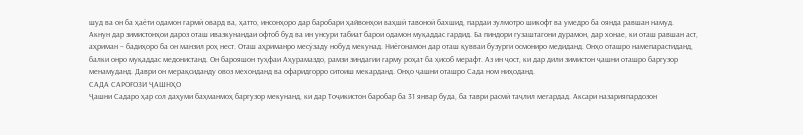шуд ва он ба ҳаёти одамон гармӣ овард ва, ҳатто, инсонҳоро дар баробари ҳайвонҳои ваҳшӣ тавоноӣ бахшид, пардаи зулмотро шикофт ва умедро ба оянда равшан намуд.
Акнун дар зимистонҳои дароз оташ ивазкунандаи офтоб буд ва ин унсури табиат барои одамон муқаддас гардид. Ба пиндори гузаштагони дурамон, дар хонае, ки оташ равшан аст, аҳриман – бадиҳоро ба он манзил роҳ нест. Оташ аҳриманро месӯзаду нобуд мекунад. Ниёгонамон дар оташ қувваи бузурги осмониро медиданд. Онҳо оташро намепарастиданд, балки онро муқаддас медонистанд. Он барояшон туҳфаи Аҳурамаздо, рамзи зиндагии гарму роҳат ба ҳисоб мерафт. Аз ин ҷост, ки дар дили зимистон ҷашни оташро баргузор менамуданд. Даври он мерақсиданду овоз мехонданд ва офаридгорро ситоиш мекарданд. Онҳо ҷашни оташро Сада ном ниҳоданд.
САДА САРОҒОЗИ ҶАШНҲО
Ҷашни Садаро ҳар сол даҳуми баҳманмоҳ баргузор мекунанд, ки дар Тоҷикистон баробар ба 31 январ буда, ба таври расмӣ таҷлил мегардад. Аксари назарияпардозон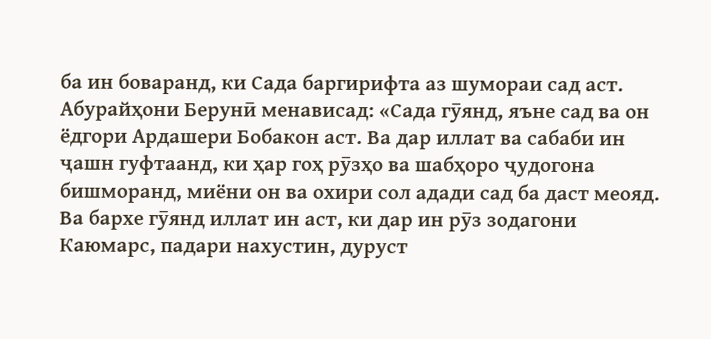ба ин боваранд, ки Сада баргирифта аз шумораи сад аст. Абурайҳони Берунӣ менависад: «Сада гӯянд, яъне сад ва он ёдгори Ардашери Бобакон аст. Ва дар иллат ва сабаби ин ҷашн гуфтаанд, ки ҳар гоҳ рӯзҳо ва шабҳоро ҷудогона бишморанд, миёни он ва охири сол адади сад ба даст меояд. Ва бархе гӯянд иллат ин аст, ки дар ин рӯз зодагони Каюмарс, падари нахустин, дуруст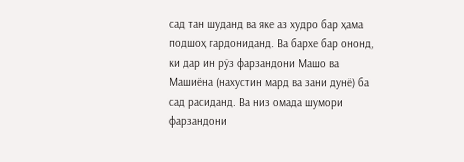сад тан шуданд ва яке аз худро бар ҳама подшоҳ гардониданд. Ва бархе бар ононд, ки дар ин рӯз фарзандони Машо ва Машиёна (нахустин мард ва зани дунё) ба сад расиданд. Ва низ омада шумори фарзандони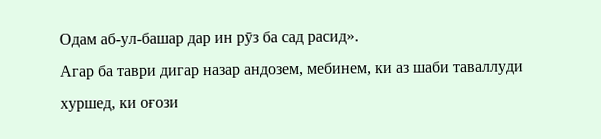Одам аб-ул-башар дар ин рӯз ба сад расид».
Агар ба таври дигар назар андозем, мебинем, ки аз шаби таваллуди хуршед, ки оғози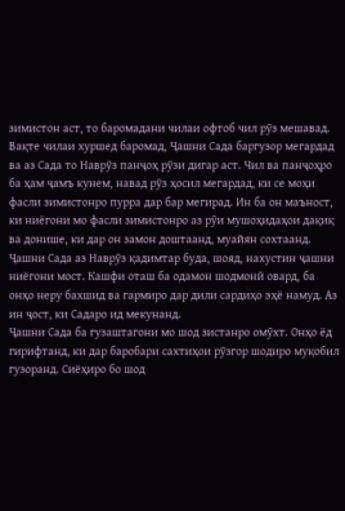зимистон аст, то баромадани чилаи офтоб чил рӯз мешавад. Вақте чилаи хуршед баромад, Ҷашни Сада баргузор мегардад ва аз Сада то Наврӯз панҷоҳ рӯзи дигар аст. Чил ва панҷоҳро ба ҳам ҷамъ кунем, навад рӯз ҳосил мегардад, ки се моҳи фасли зимистонро пурра дар бар мегирад. Ин ба он маъност, ки ниёгони мо фасли зимистонро аз рӯи мушоҳидаҳои дақиқ ва донише, ки дар он замон доштаанд, муайян сохтаанд.
Ҷашни Сада аз Наврӯз қадимтар буда, шояд, нахустин ҷашни ниёгони мост. Кашфи оташ ба одамон шодмонӣ овард, ба онҳо неру бахшид ва гармиро дар дили сардиҳо эҳё намуд. Аз ин ҷост, ки Садаро ид мекунанд.
Ҷашни Сада ба гузаштагони мо шод зистанро омӯхт. Онҳо ёд гирифтанд, ки дар баробари сахтиҳои рӯзгор шодиро муқобил гузоранд. Сиёҳиро бо шод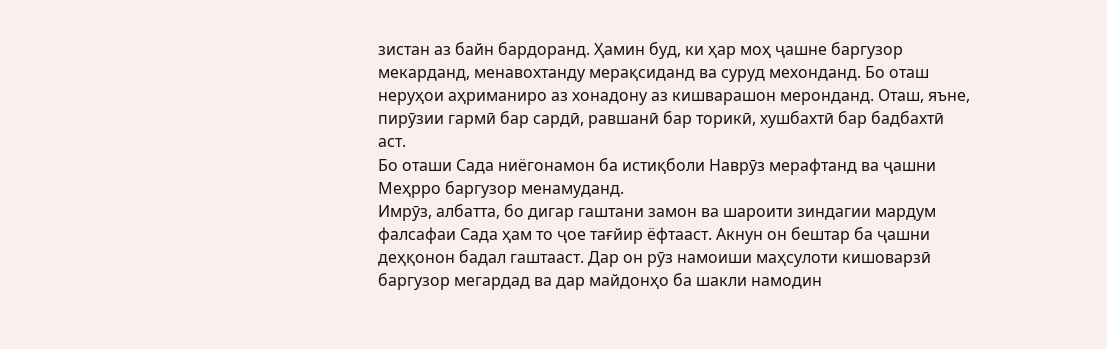зистан аз байн бардоранд. Ҳамин буд, ки ҳар моҳ ҷашне баргузор мекарданд, менавохтанду мерақсиданд ва суруд мехонданд. Бо оташ неруҳои аҳриманиро аз хонадону аз кишварашон меронданд. Оташ, яъне, пирӯзии гармӣ бар сардӣ, равшанӣ бар торикӣ, хушбахтӣ бар бадбахтӣ аст.
Бо оташи Сада ниёгонамон ба истиқболи Наврӯз мерафтанд ва ҷашни Меҳрро баргузор менамуданд.
Имрӯз, албатта, бо дигар гаштани замон ва шароити зиндагии мардум фалсафаи Сада ҳам то ҷое тағйир ёфтааст. Акнун он бештар ба ҷашни деҳқонон бадал гаштааст. Дар он рӯз намоиши маҳсулоти кишоварзӣ баргузор мегардад ва дар майдонҳо ба шакли намодин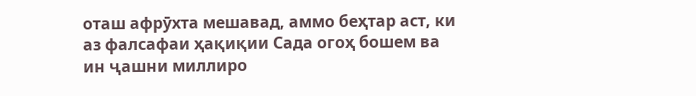оташ афрӯхта мешавад, аммо беҳтар аст, ки аз фалсафаи ҳақиқии Сада огоҳ бошем ва ин ҷашни миллиро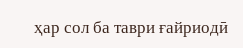ҳар сол ба таври ғайриодӣ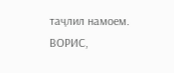таҷлил намоем.
ВОРИС,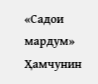«Садои мардум»
Ҳамчунин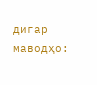дигар маводҳо: